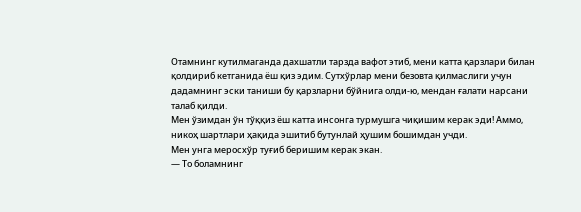Отамнинг кутилмаганда дахшатли тарзда вафот этиб, мени катта қарзлари билан қолдириб кетганида ёш қиз эдим. Сутхўрлар мени безовта қилмаслиги учун дадамнинг эски таниши бу қарзларни бўйнига олди-ю, мендан ғалати нарсани талаб қилди.
Мен ўзимдан ўн тўққиз ёш катта инсонга турмушга чиқишим керак эди! Аммо, никоҳ шартлари ҳақида эшитиб бутунлай ҳушим бошимдан учди.
Мен унга меросхўр туғиб беришим керак экан.
— То боламнинг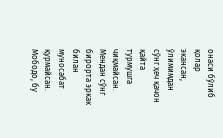онаси бўлиб қолар экансан, ўлимимдан сўнг ҳеч қачон қайта турмушга чиқмайсан. Мендан сўнг бирорта эркак билан муносабат қурмайсан. Мободо, бу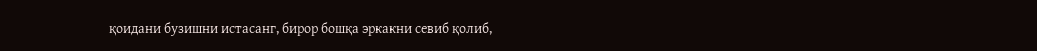қоидани бузишни истасанг, бирор бошқа эркакни севиб қолиб,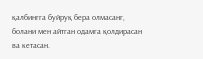қалбингга буйруқ бера олмасанг, болани мен айтган одамга қолдирасан ва кетасан.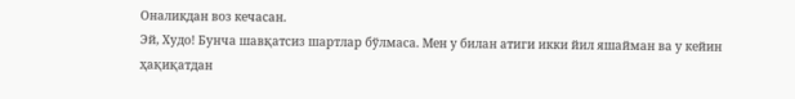Оналикдан воз кечасан.
Эй, Худо! Бунча шавқатсиз шартлар бўлмаса. Мен у билан атиги икки йил яшайман ва у кейин ҳақиқатдан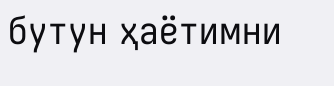бутун ҳаётимни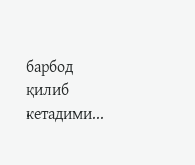барбод қилиб кетадими...